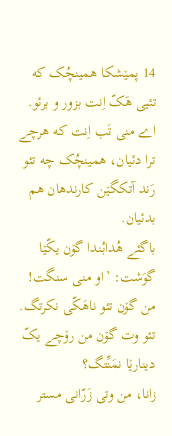14 پمێشکا همینچُک که تئیی هَکّ اِنت بزور و برئو. اے منی تَب اِنت که هرچے ترا دئیان، همینچُک چه تئو رَند آتکگێن کارندهان هم بدئیان.
باگئے هُدابُندا گۆن یکّێا گوَشت: ’او منی سنگت! من گۆن تئو ناهَکّی نکرتگ. تئو وت گۆن من رۆچے یکّ دینارێا نمَنِّتگ؟
زانا، من وتی زَرّانی مستر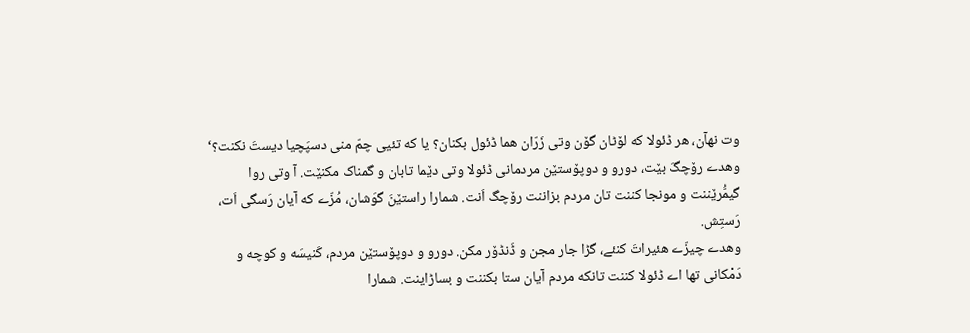وت نهآن، هر ڈئولا که لۆٹان گۆن وتی زَرّان هما ڈئول بکنان؟ یا که تئیی چمّ منی دسپَچیا دیستَ نکنت؟‘
وهدے رۆچگَ بێت، دورو و دوپۆستێن مردمانی ڈئولا وتی دێما تابان و گمناک مکنێت. آ وتی روا گیمُّرێننت و مونجا کننت تان مردم بزاننت رۆچگ اَنت. شمارا راستێنَ گوَشان، مُزّے که آیان رَسگی اَت، رَستِش.
وهدے چیزّے هئیراتَ کنئے، گڑا جار مجن و ڈَنڈۆر مکن. دورو و دوپۆستێن مردم، کَنیسَه و کوچه و دَمْکانی تها اے ڈئولا کننت تانکه مردم آیان ستا بکننت و بساڑاینت. شمارا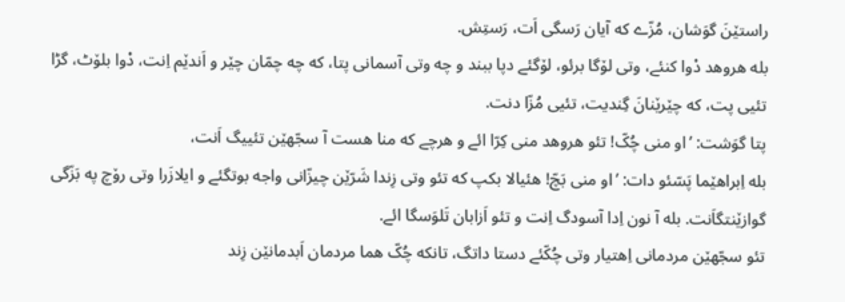راستێنَ گوَشان، مُزّے که آیان رَسگی اَت، رَستِش.
بله هروهد دْوا کنئے، وتی لۆگا برئو، لۆگئے دپا ببند و چه وتی آسمانی پتا، که چه چمّان چێر و اَندێم اِنت، دْوا بلۆٹ، گڑا تئیی پت، که چێرێنانَ گِندیت، تئیی مُزّا دنت.
پتا گوَشت: ’او منی چُکّ! تئو هروهد منی کِرّا ائے و هرچے که منا هست آ سجّهێن تئییگ اَنت،
بله اِبراهێما پَسّئو دات: ’او منی بَچّ! هئیالا بکپ که تئو وتی زِندا شَرّێن چیزّانی واجه بوتگئے و ایلازَرا وتی رۆچ په بَزّگی گوازێنتگاَنت. بله آ نون اِدا آسودگ اِنت و تئو اَزابان تَلوَسگا ائے.
تئو سجّهێن مردمانی اِهتیار وتی چُکّئے دستا داتگ، تانکه چُکّ هما مردمان اَبدمانێن زِند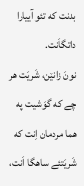بدنت که تئو آییارا داتگاَنت.
نونَ زانێن، شَریَت هر چے که گوَشیت په هما مردمان اِنت که شَریَتئے ساهگا اَنت،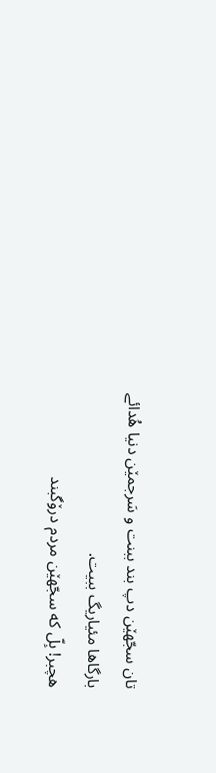تان سجّهێن دپ بند ببنت و سَرجمێن دنیا هُدائے بارگاها مئیاریگ ببیت.
هچبر! بِلّ که سجّهێن مردم درۆگبند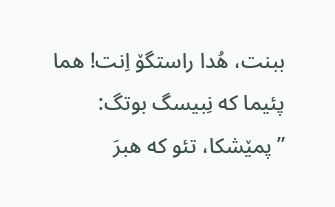ببنت، هُدا راستگۆ اِنت! هما پئیما که نِبیسگ بوتگ: ”پمێشکا، تئو که هبرَ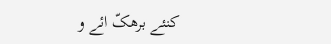کنئے برهکّ ائے و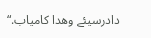دادرسیئے وهدا کامیاب.“